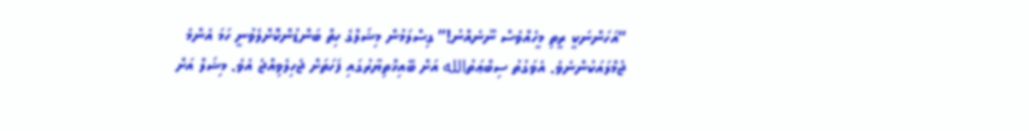“އަހަންނަކީ ރީތި މީހެއްވެސް ނޫނެއްނު!” ގިސްލަމުން މިޝަލްގެ ހިތް ބަންޑުންކޮށްލެވުނީ ހަމަ އެންމެ ޖުމްލައަކުންނެވެ. އެވަގުތު ސިބްޢަތުالله އަށް ބޭއިޚްތިޔާރުގައި ފަހަތަށް ޖެހިލެވިއްޖެ އެވެ. މިޝަލް އަށް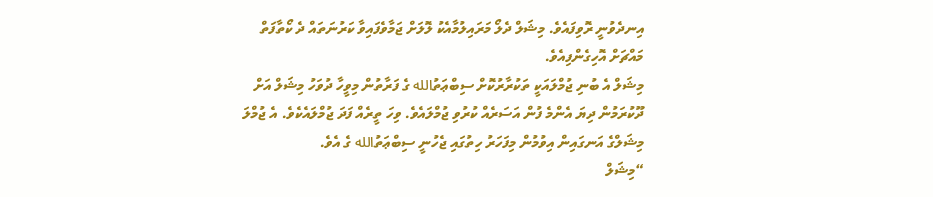އިނދެވުނީ ރޮވިފައެވެ. މިޝަލް ދެލޯ މަރައިލުމާއެކު ލޮލަށް ޖަމާވެފައިވާ ކަރުނަތައް ދެ ކޯތާފަތް މައްޗަށް އޮހިގެންފިއެވެ.
މިޝަލް އެ ބުނި ޖުމްލައަކީ ތަކުރާރުކޮށް ސިބްޢަތުالله ގެ ފަރާތުން މިވީހާ ދުވަހު މިޝަލް އަށް ދޫކުރަމުން ދިޔަ އެންމެ ފުން އަސަރެއް ކުރުވި ޖުމްލައެވެ. ވިހަ ތީރެއް ފަދަ ޖުމްލައެކެވެ. އެ ޖުމްލަ މިޝަލްގެ އަނގައިން އިވުމުން މިފަހަރު ހިތުގައި ޖެހުނީ ސިބްޢަތުالله ގެ އެވެ.
“މިޝަލް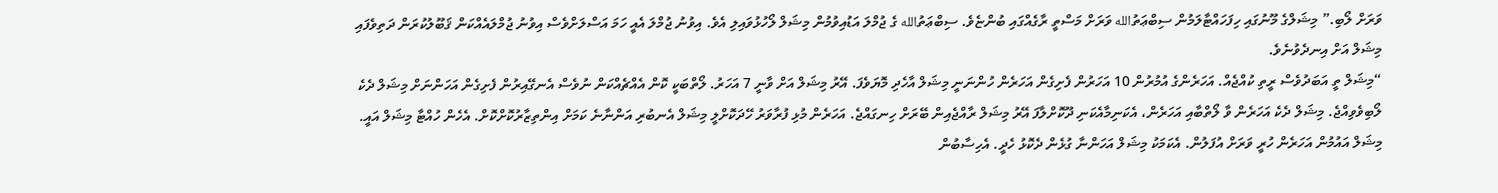ވަރަށް ލޯބި.” މިޝަލްގެ މޫނުގައި ހިފަހައްޓާލަމުން ސިބްޢަތުالله ވަރަށް މަސްތީ ރާގެއްގައި ބުންޏެވެ. ސިބްޢަތުالله ގެ ޖުމްލަ އަޑުއިވުމުން މިޝަލް ލޯހުޅުވައިލި އެވެ. އިވުނު ޖުމްލަ އެއީ ހަމަ އަސްލަށްވެސް އިވުނު ޖުމްލައެއްކަން ޤަބޫލުކުރަން ދަތިވެފައި މިޝަލް އަށް އިނދެވުނެވެ.
“މިޝަލް ތީ އަބަދުވެސް ރީތި ކުއްޖެއް. އަހަރެންގެ އުމުރުން 10 އަހަރުން ފެށިގެން އަހަރެން ހުންނަނީ މިޝަލް އާހެދި މޮޔަވެފަ. އޭރު މިޝަލް އަށް ވާނީ 7 އަހަރު. ލޯތްބަކީ ކޮން އެއްޗެއްކަން ނުވެސް އެނގޭއިރުން ފެށިގެން އަހަންނަށް މިޝަލް ދެކެ ލޯބިވެވިއްޖެ. މިޝަލް ދެކެ އަހަރެން ވާ ލޯތްބާއި އަހަރެން، އެކަނިމާއެކަނި ދޫކޮށްލާފަ އޭރު މިޝަލް ރާއްޖެއިން ބޭރަށް ހިނގައްޖެ. އަހަރެން މުޅި ފުރާވަރު ހޭދަކޮށްލީ މިޝަލް އެނބުރި އަންނާނެ ކަމަށް އިންތިޒާރުކޮށްކޮށް. އެހެން ހުއްޓާ މިޝަލް އައީ. މިޝަލް އައުމުން އަހަރެން ހުރީ ވަރަށް އުފަލުން. އެކަމަކު މިޝަލް އަހަންނާ ގުޅެން ދެކޮޅު ހެދީ. އެހިސާބުން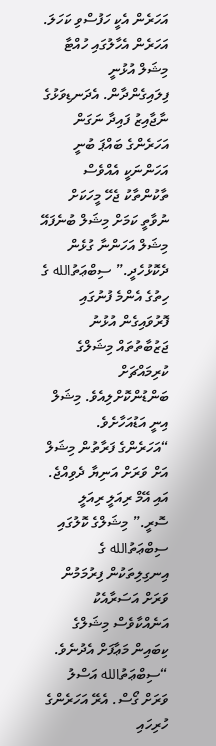އަހަރެން އެކީ ހަފުސްވި ކަހަލަ. އަހަރެން އެހާލުގައި ހުއްޓާ މިޝަލް އުޅުނީ ފިލައިގެންދާން. އެދަނޑިވަޅުގެ ނާޖާއިޒު ފައިދާ ނަގަން އަހަރެންގެ ބައްޕަ ބުނީ އަހަންނަކީ އެއްވެސް ތާކުންތާކު ޖެހޭ މީހަކަށް ނުވާތީ ކަމަށް މިޝަލް ބުނެފައޭ މިޝަލް އަހަންނާ ގުޅެން ދެކޮޅުހެދީ.” ސިބްޢަތުالله ގެ ހިތުގެ އެންމެ ފުނުގައި ފޮރުވައިގެން އުޅުނު ޖަޒުބާތުތައް މިޝަލްގެ ކުރިމައްޗަށް ބަންޑުންކޮށްލިއެވެ. މިޝަލް އިނީ އަޑުއަހާށެވެ.
“އަހަރެންގެ ފަރާތުން މިޝަލް އަށް ވަރަށް އަނިޔާ ދެވިއްޖެ. އައި އޭމް ރިއަލީ ރިއަލީ ސޮރީ.” މިޝަލްގެ ކޮލުގައި ސިބްޢަތުالله ގެ އިނގިލިތަކުން ފިރުމަމުން ވަރަށް އަސަރާއެކު އަނެއްކާވެސް މިޝަލްގެ ކިބައިން މަޢާފަށް އެދުނެވެ.
“ސިބްޢަތުالله އަސްލު ވަރަށް ގޯސް. އެރޭ އަހަރެންގެ ހުރިހައި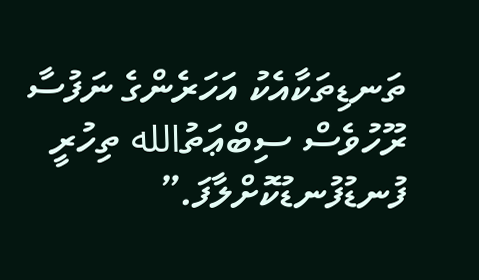ތަނޑިތަކާއެކު އަހަރެންގެ ނަފުސާ ރޫހުވެސް ސިބްޢަތުالله ތިހުރީ ފުނޑުފުނޑުކޮށްލާފަ.”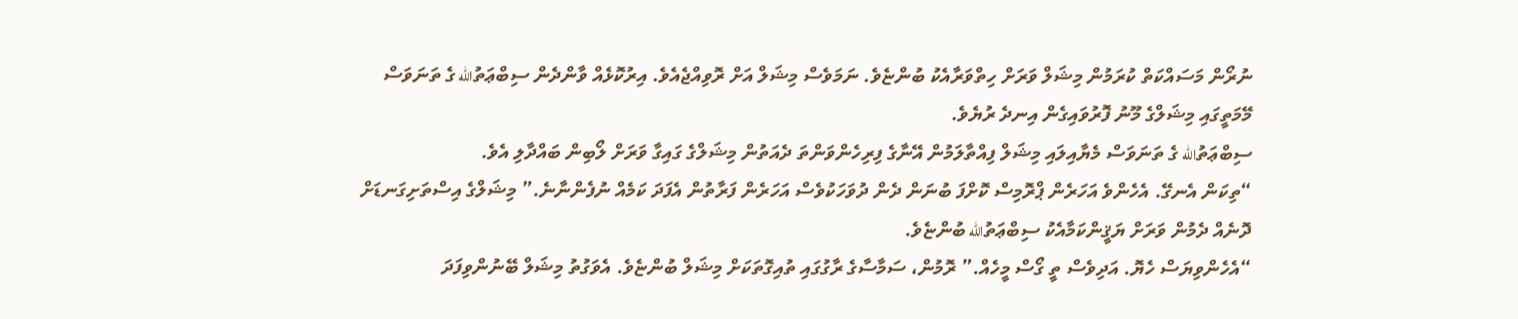ނުރޯން މަސައްކަތް ކުރަމުން މިޝަލް ވަރަށް ހިތްވަރާއެކު ބުންޏެވެ. ނަމަވެސް މިޝަލް އަށް ރޮވިއްޖެއެވެ. އިރުކޮޅެއް ވާންދެން ސިބްޢަތުالله ގެ ތަނަވަސް މޭމަތީގައި މިޝަލްގެ މޫނު ފޮރުވައިގެން އިނދެ ރުޔެވެ.
ސިބްޢަތުالله ގެ ތަނަވަސް މެޔާއިލައި މިޝަލް ފިއްތާލަމުން އޭނާގެ ފިރިހެންވަންތަ ދެއަތުން މިޝަލްގެ ގައިގާ ވަރަށް ލޯބިން ބައްދާލި އެވެ.
“ތިކަން އެނގޭ. އެހެންވެ އަހަރެން ޕްރޮމިސް ކޮށްފަ ބުނަން ދެން ދުވަހަކުވެސް އަހަރެން ފަރާތުން އެފަދަ ކަމެއް ނުފެންނާނެ.” މިޝަލްގެ އިސްތަށިގަނޑަށް ދޮނެއް ދެމުން ވަރަށް ޔަޤީންކަމާއެކު ސިބްޢަތުالله ބުންޏެވެ.
“އެހެންވިޔަސް ހެޔޮ. އަދިވެސް ތީ ގޯސް މީހެއް.” ރޮމުން، ސަމާސާގެ ރާގުގައި ތުއިގޮތަކަށް މިޝަލް ބުންޏެވެ. އެވަގުތު މިޝަލް ބޭނުންވިފަދަ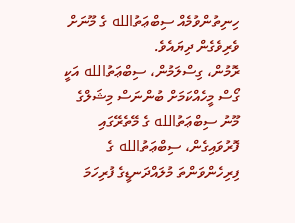ހިނިތުންވުމެއް ސިބްޢަތުالله ގެ މޫނަށް ވެރިވެގެން ދިޔައެވެ.
ރޮމުން، ގިސްލަމުން، ސިބްޢަތުالله އަކީ ގޯސް މީހެއްކަމަށް ބުންނަސް މިޝަލްގެ މޫނު ސިބްޢަތުالله ގެ މޭތެރޭގައި ފޮރުވައިގެން، ސިބްޢަތުالله ގެ ފިރިހެންވަންތަ މުލައްދަނޑީގެ ފުރިހަމަ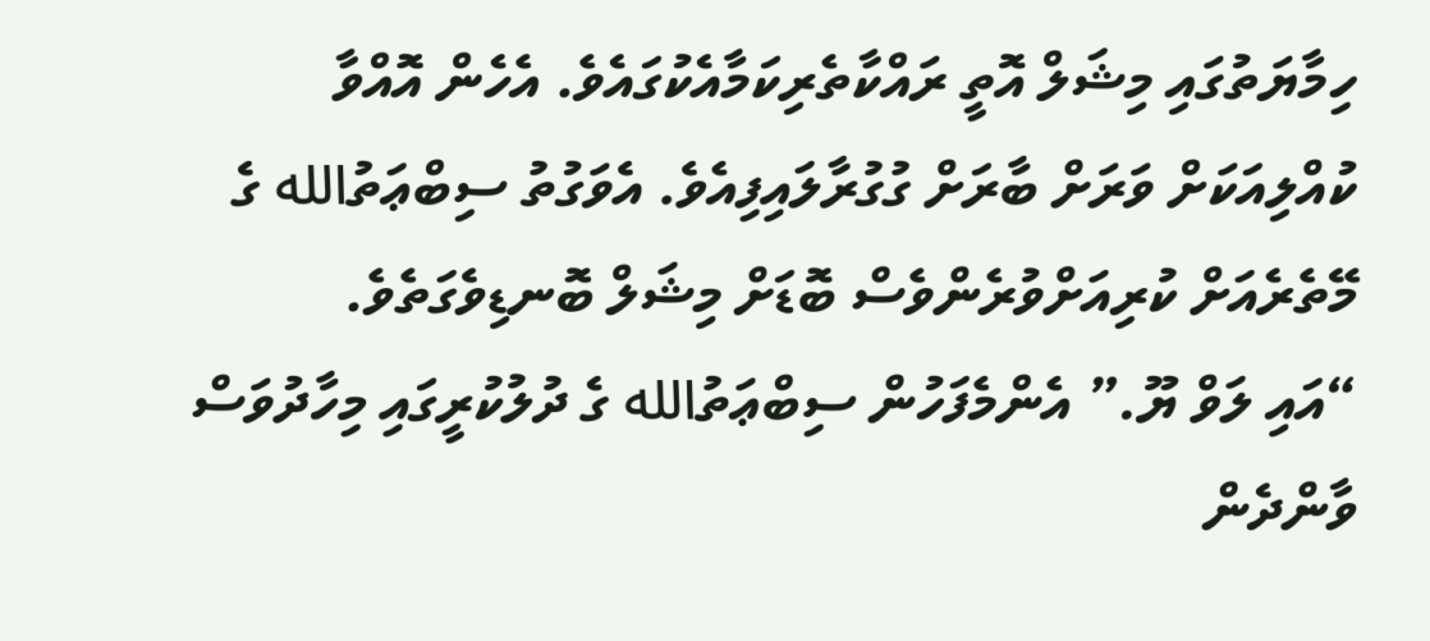ހިމާޔަތުގައި މިޝަލް އޮތީ ރައްކާތެރިކަމާއެކުގައެވެ. އެހެން އޮއްވާ ކުއްލިއަކަށް ވަރަށް ބާރަށް ގުގުރާލައިފިއެވެ. އެވަގުތު ސިބްޢަތުالله ގެ މޭތެރެއަށް ކުރިއަށްވުރެންވެސް ބޮޑަށް މިޝަލް ބޮނޑިވެގަތެވެ.
“އައި ލަވް ޔޫ.” އެންމެފަހުން ސިބްޢަތުالله ގެ ދުލުކުރީގައި މިހާދުވަސް ވާންދެން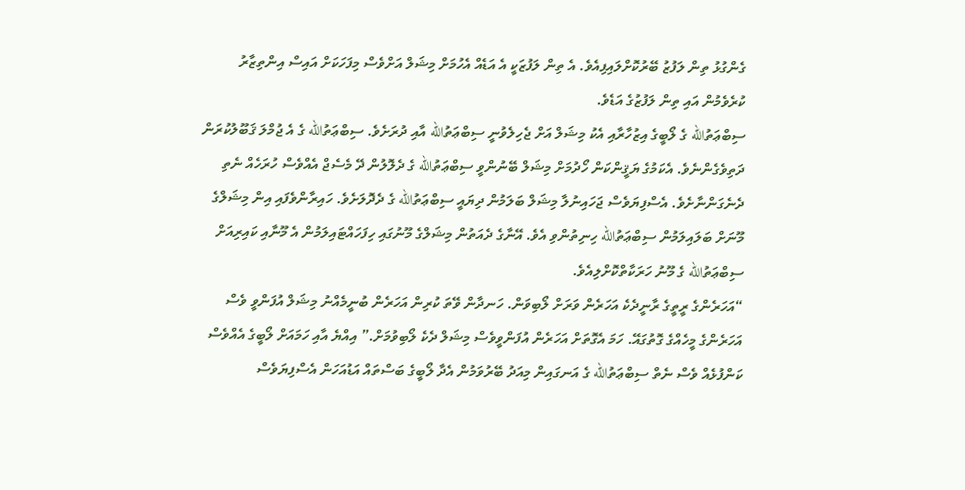ގެންގުޅު ތިން ލަފުޒު ބޭރުކޮށްލައިފިއެވެ. އެ ތިން ލަފުޒަކީ އެ އަޑެއް އެހުމަށް މިޝަލް އަށްވެސް މިފަހަކަށް އައިސް އިންތިޒާރު ކުރެވެމުން އައި ތިން ލަފުޒުގެ އަޑެވެ.
ސިބްޢަތުالله ގެ ލޯބީގެ އިޒުހާރާއި އެކު މިޝަލް އަށް ޖެހިލެވުނީ ސިބްޢަތުالله އާއި ދުރަށެވެ. ސިބްޢަތުالله ގެ އެ ޖުމްލަ ޤަބޫލުކުރަން ދަތިވެގެންނެވެ. އެކަމުގެ ޔަޤީންކަން ހޯދުމަށް މިޝަލް ބޭނުންވީ ސިބްޢަތުالله ގެ ދެލޮލުން ދޭ މެސެޖް އެއްވެސް ހުރަހެއް ނެތި ދެނެގަންނާށެވެ. އެސްފިޔަވެސް ޖަހައިނުލާ މިޝަލް ބަލަމުން ދިޔައީ ސިބްޢަތުالله ގެ ދެދޮލަށެވެ. ހައިރާންވެފައި އިން މިޝަލްގެ މޫނަށް ބަލައިލަމުން ސިބްޢަތުالله ހިނިތުންވި އެވެ. އޭނާގެ ދެއަތުން މިޝަލްގެ މޫނުގައި ހިފަހައްޓައިލަމުން އެ މޫނާއި ކައިރިއަށް ސިބްޢަތުالله ގެ މޫނު ހަރަކާތްކޮށްލިއެވެ.
“އަހަރެންގެ ރީތީގެ ރާނީދެކެ އަހަރެން ވަރަށް ލޯބިވަން. ހަނދާން ވޭތަ ކުރިން އަހަރެން ބުނީމެއްނު މިޝަލް އުފަންވީ ވެސް އަހަރެންގެ މީހެއްގެ ގޮތުގައޭ. ހަމަ އެގޮތަށް އަހަރެން އުފަންވީވެސް މިޝަލް ދެކެ ލޯބިވުމަށް.” އިއްޔެ އާއި ހަމައަށް ލޯބީގެ އެއްވެސް ކަންފުޅެއް ވެސް ނެތް ސިބްޢަތުالله ގެ އަނގައިން މިއަދު ބޭރުވަމުން އެދާ ލޯބީގެ ބަސްތައް އަޑުއަހަން އެސްފިޔަވެސް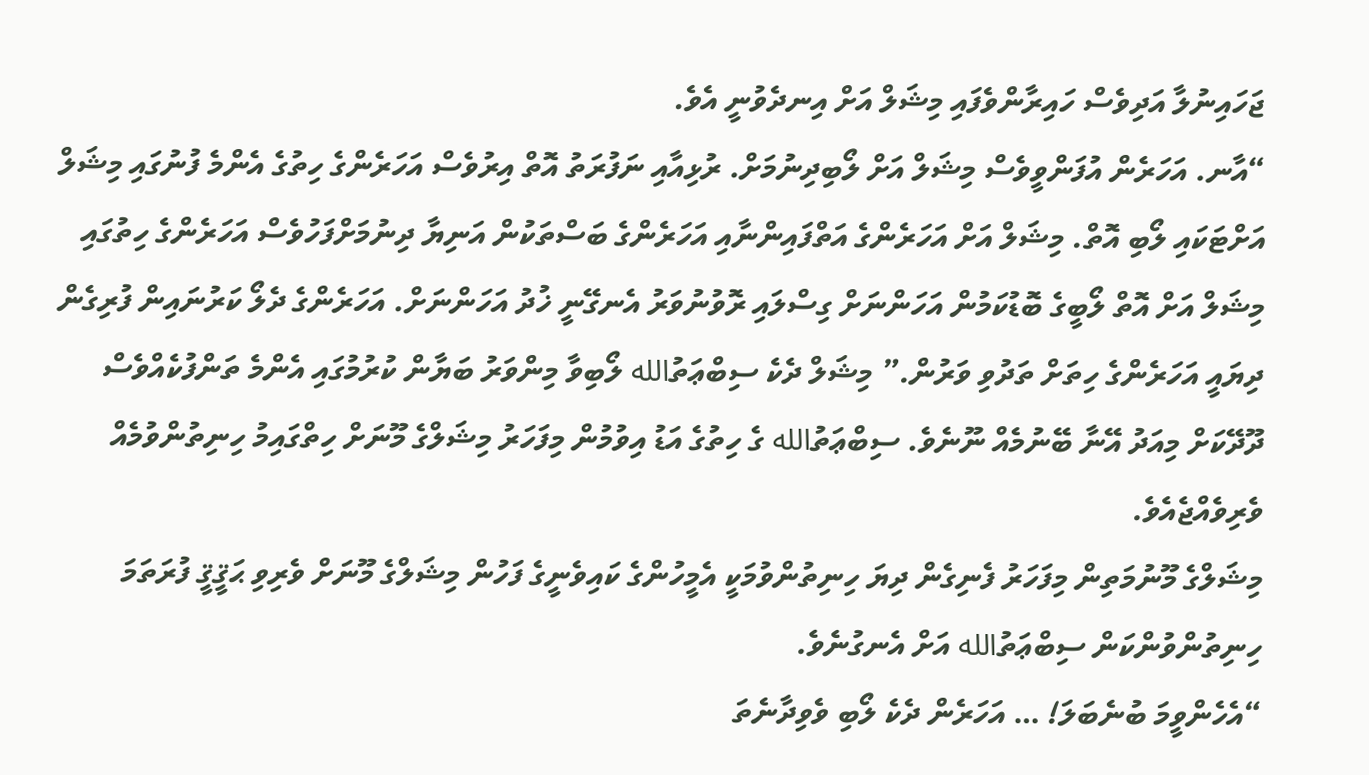ޖަހައިނުލާ އަދިވެސް ހައިރާންވެފައި މިޝަލް އަށް އިނދެވުނީ އެވެ.
“އާނ. އަހަރެން އުފަންވީވެސް މިޝަލް އަށް ލޯބިދިނުމަށް. ރުޅިއާއި ނަފުރަތު އޮތް އިރުވެސް އަހަރެންގެ ހިތުގެ އެންމެ ފުނުގައި މިޝަލް އަށްޓަކައި ލޯބި އޮތް. މިޝަލް އަށް އަހަރެންގެ އަތްފައިންނާއި އަހަރެންގެ ބަސްތަކުން އަނިޔާ ދިނުމަށްފަހުވެސް އަހަރެންގެ ހިތުގައި މިޝަލް އަށް އޮތް ލޯބީގެ ބޮޑުކަމުން އަހަންނަށް ގިސްލައި ރޮވުނުވަރު އެނގޭނީ ޚުދު އަހަންނަށް. އަހަރެންގެ ދެލޯ ކަރުނައިން ފުރިގެން ދިޔައީ އަހަރެންގެ ހިތަށް ތަދުވި ވަރުން.” މިޝަލް ދެކެ ސިބްޢަތުالله ލޯބިވާ މިންވަރު ބަޔާން ކުރުމުގައި އެންމެ ތަންފުކެއްވެސް ދޫދޭކަށް މިއަދު އޭނާ ބޭނުމެއް ނޫނެވެ. ސިބްޢަތުالله ގެ ހިތުގެ އަޑު އިވުމުން މިފަހަރު މިޝަލްގެ މޫނަށް ހިތްގައިމު ހިނިތުންވުމެއް ވެރިވެއްޖެއެވެ.
މިޝަލްގެ މޫނުމަތިން މިފަހަރު ފެނިގެން ދިޔަ ހިނިތުންވުމަކީ އެމީހުންގެ ކައިވެނީގެ ފަހުން މިޝަލްގެ މޫނަށް ވެރިވި ޙަޤީޤީ ފުރަތަމަ ހިނިތުންވުންކަން ސިބްޢަތުالله އަށް އެނގުނެވެ.
“އެހެންވީމަ ބުނެބަލަ! … އަހަރެން ދެކެ ލޯބި ވެވިދާނެތަ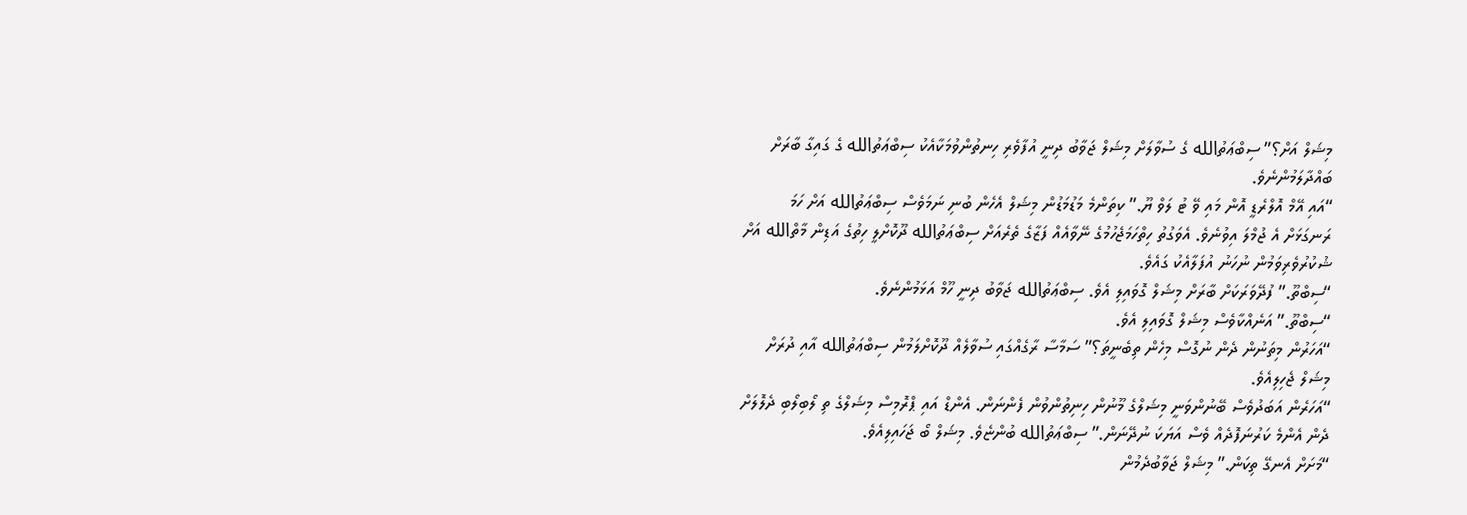މިޝަލް އަށް؟” ސިބްޢަތުالله ގެ ސުވާލަށް މިޝަލް ޖަވާބު ދިނީ އުފާވެރި ހިނތުންވުމަކާއެކު ސިބްޢަތުالله ގެ ގައިގާ ބާރަށް ބައްދާލަމުންނެވެ.
“އައި އޭމް އޮލްރެޑީ އޮން މައި ވޭ ޓު ލަވް ޔޫ.” ކިތަންމެ މަޑުމަޑުން މިޝަލް އެހެން ބުނި ނަމަވެސް ސިބްޢަތުالله އަށް ހަމަ ރަނގަޅަށް އެ ޖުމްލަ އިވުނެވެ. އެވަގުތު ހިތްހަމަޖެހުމުގެ ނޭވާއެއް ފަޒާގެ ތެރެއަށް ސިބްޢަތުالله ދޫކޮށްލީ ހިތުގެ އަޑިން މާތްالله އަށް ޝުކުރުވެރިވަމުން ނުހަނު އުފަލާއެކު ގައެވެ.
“ސިބްތޫ.” ފުދޭވަރަކަށް ބާރަށް މިޝަލް ގޮވައިލި އެވެ. ސިބްޢަތުالله ޖަވާބު ދިނީ ހޫމް އަޅަމުންނެވެ.
“ސިބްތޫ.” އަނެއްކާވެސް މިޝަލް ގޮވައިލި އެވެ.
“އަހަރުން މިތަނުން ދެން ނުގޮސް މިހެން ތިބެނީތަ؟” ސަމާސާ ރާގެއްގައި ސުވާލެއް ދޫކޮށްލަމުން ސިބްޢަތުالله އާއި ދުރަށް މިޝަލް ޖެހިލިއެވެ.
“އަހަރެން އަބަދުވެސް ބޭނުންވަނީ މިޝަލްގެ މޫނުން ހިނިތުންވުން ފެންނަން. އެންޑް އައި ޕްރޮމިސް މިޝަލްގެ ތި ލޯބިލޯބި ދެލޮލަށް ދެން އެންމެ ކަރުނަފޮދެއް ވެސް އަޔަކަ ނުދޭނަން.” ސިބްޢަތުالله ބުންޏެވެ. މިޝަލް ބޯ ޖަހައިލިއެވެ.
“މަށަށް އެނގޭ ތިކަން.” މިޝަލް ޖަވާބުދެމުން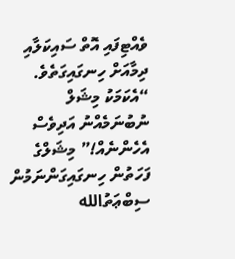ވެއްޓިފައި އޮތް ސައިކަލާއި ދިމާއަށް ހިނގައިގަތެވެ.
“އެކަމަކު މިޝަލް ނުބުނަމެއްނު އަދިވެސް އެހެންނެއް!” މިޝަލްގެ ފަހަތުން ހިނގައިގަންނަމުން ސިބްޢަތުالله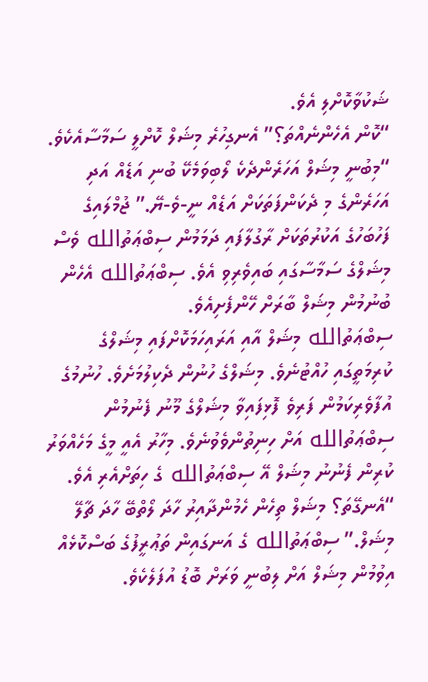ޝަކުވާކޮށްލި އެވެ.
“ކޮން އެހެންނެއްތަ؟” އެނގިހުރެ މިޝަލް ކޮށްލީ ސަމާސާއެކެވެ.
“މިބުނީ މިޝަލް އަހަރެންދެކެ ލޯބިވަމެކޭ ބުނި އަޑެއް އަދި އަހަރެންގެ މި ދެކަންފަތަކަށް އަޑެއް ނީ-ވެ-ޔޭ.” ޖުމްލައިގެ ފަހުބަހުގެ އަކުރުތަކަށް ރާގުލާފައި ދަމަމުން ސިބްޢަތުالله ވެސް މިޝަލްގެ ސަމާސާގައި ބައިވެރިވި އެވެ. ސިބްޢަތުالله އެހެން ބުނުމުން މިޝަލް ބާރަށް ހޭންފެށިއެވެ.
ސިބްޢަތުالله މިޝަލް އާއި އަރައިހަމަކޮށްފައި މިޝަލްގެ ކުރިމަތީގައި ހުއްޓުނެވެ. މިޝަލްގެ ހުނުން ދެކިލުމަށެވެ. ހުނުމުގެ އުފާވެރިކަމުން ފަރިވެ ފޮޅިފައިވާ މިޝަލްގެ މޫނު ފެނުމުން ސިބްޢަތުالله އަށް ހިނިތުންވެވުނެވެ. މިހާރު އެއީ މީގެ މަހެއްވަރު ކުރިން ފެނުނު މިޝަލް އޭ ސިބްޢަތުالله ގެ ހިތަށްއެރި އެވެ.
“އެނގޭތަ؟ މިޝަލް ތިހެން ހެމުންދާއިރު ހާދަ ލޯތްބޭ ހާދަ ޗާލޭ މިޝަލް.” ސިބްޢަތުالله ގެ އަނގައިން ތަޢުރީފުގެ ބަސްކޮޅެއް އިވުމުން މިޝަލް އަށް ލިބުނީ ވަރަށް ބޮޑު އުފަލެކެވެ.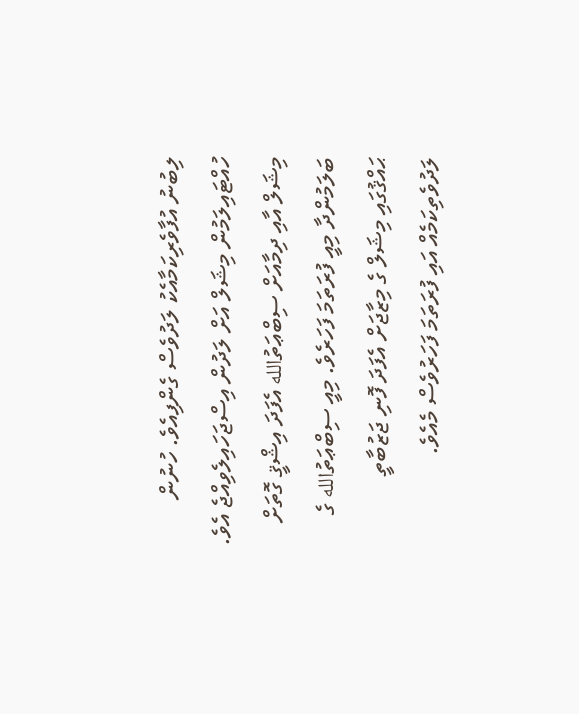ލިބުނު އުފާވެރިކަމާއެކު ލަދުވެސް ގެންފިއެވެ. ހުނުން ހުއްޓައިލަމުން މިޝަލް އަށް ލަދުން އިސްޖަހައިލެވިއްޖެ އެވެ.
މިޝަލް އާއި ދިމާއަށް ސިބްޢަތުالله އެފަދަ އިޝްޤީ ގޮތަށް ބަލަމުންދާ މިއީ ފުރަތަމަ ފަހަރެވެ. މިއީ ސިބްޢަތުالله ގެ ޙައްޤުގައި މިޝަލް ގެ މިޒާޖަށް އެފަދަ ފޮނި ޖަޒުބާތީ ލަދުވެތިކަމެއް އައި ފުރަތަމަ ފަހަރުވެސް މެއެވެ.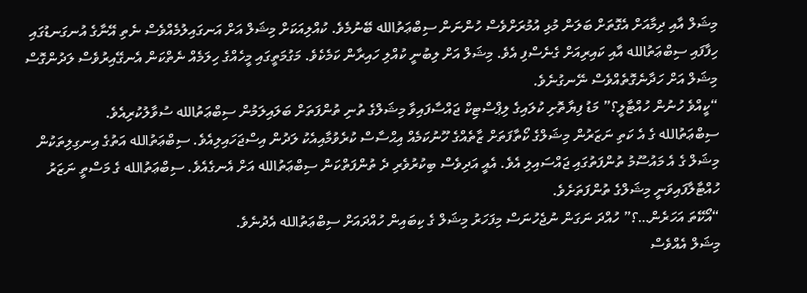މިޝަލް އާއި ދިމާއަށް އެގޮތަށް ބަލަން މުޅި އުމުރަށްވެސް ހުންނަން ސިބްޢަތުالله ބޭނުމެވެ. ކުއްލިއަކަށް މިޝަލް އަށް އަނގައިލުމެއްވެސް ނެތި އޭނާގެ އުނގަނޑުގައި ހިފާފައި ސިބްޢަތުالله އާއި ކައިރިއަށް ގެނެސްފި އެވެ. މިޝަލް އަށް ލިބުނީ ކުއްލި ހައިރާން ކަމެކެވެ. މަގުމަތީގައި މީހެއްގެ ހިލަމެއް ނެތްކަން އެނގޭއިރުވެސް ލަދުންގޮސް މިޝަލް އަށް ހަދާނެގޮތެއްވެސް ނޭނގުނެވެ.
“ކީއްވެ ހުނުން ހުއްޓާލީ؟” މަޑު ފިޔާތޮށި ކުލައިގެ ލިޕްސްޓިކް ޖައްސާފައިވާ މިޝަލްގެ ތުނި ތުންފަތަށް ބަލައިލަމުން ސިބްޢަތުالله ސުވާލުކުރިއެވެ.
ސިބްޢަތުالله ގެ އެ ކަތި ނަޒަރުން މިޝަލްގެ ކޯތާފަތަށް ޒާތެއްގެ ހޫނުކަމެއް އިޙްސާސް ކުރެވުމާއިއެކު ލަދުން އިސްޖަހައިލިއެވެ. ސިބްޢަތުالله އަތުގެ އިނގިލިތަކުން މިޝަލް ގެ އެ މައުސޫމު ތުންފަތުގައި ޖައްސައިލި އެވެ. އެއީ އަދިވެސް ބިކުރުވެރި ދެ ތުންފަތްކަން ސިބްޢަތުالله އަށް އެނގެއެވެ. ސިބްޢަތުالله ގެ މަސްތީ ނަޒަރު ހުއްޓާލާފައިވަނީ މިޝަލްގެ ތުންފަތަށެވެ.
“އޯކޭތަ އަހަރެން…؟” ހުއްދަ ނަގަން ނުޖެހުނަސް މިފަހަރު މިޝަލް ގެ ކިބައިން ހުއްދައަށް ސިބްޢަތުالله އެދުނެވެ.
މިޝަލް އެއްވެސް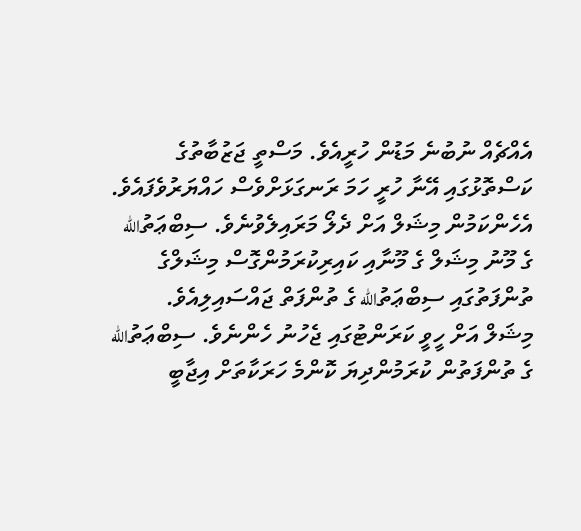އެއްޗެއް ނުބުނެ މަޑުން ހުރީއެވެ. މަސްތީ ޖަޒުބާތުގެ ކަސްތޮޅުގައި އޭނާ ހުރީ ހަމަ ރަނގަޅަށްވެސް ހައްޔަރުވެފައެވެ. އެހެންކަމުން މިޝަލް އަށް ދެލޯ މަރައިލެވުނެވެ. ސިބްޢަތުالله ގެ މޫނު މިޝަލް ގެ މޫނާއި ކައިރިކުރަމުންގޮސް މިޝަލްގެ ތުންފަތުގައި ސިބްޢަތުالله ގެ ތުންފަތް ޖައްސައިލިއެވެ. މިޝަލް އަށް ހީވީ ކަރަންޓުގައި ޖެހުނު ހެންނެވެ. ސިބްޢަތުالله ގެ ތުންފަތުން ކުރަމުންދިޔަ ކޮންމެ ހަރަކާތަށް އިޖާބީ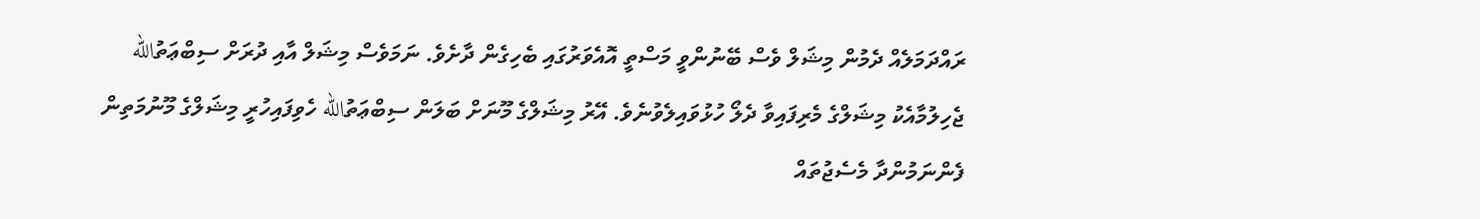ރައްދަމަލެއް ދެމުން މިޝަލް ވެސް ބޭނުންވީ މަސްތީ އޮއެވަރުގައި ބެހިގެން ދާށެވެ. ނަމަވެސް މިޝަލް އާއި ދުރަށް ސިބްޢަތުالله ޖެހިލުމާއެކު މިޝަލްގެ މެރިފައިވާ ދެލޯ ހުޅުވައިލެވުނެވެ. އޭރު މިޝަލްގެ މޫނަށް ބަލަން ސިބްޢަތުالله ހެވިފައިހުރީ މިޝަލްގެ މޫނުމަތިން ފެންނަމުންދާ މެސެޖުތައް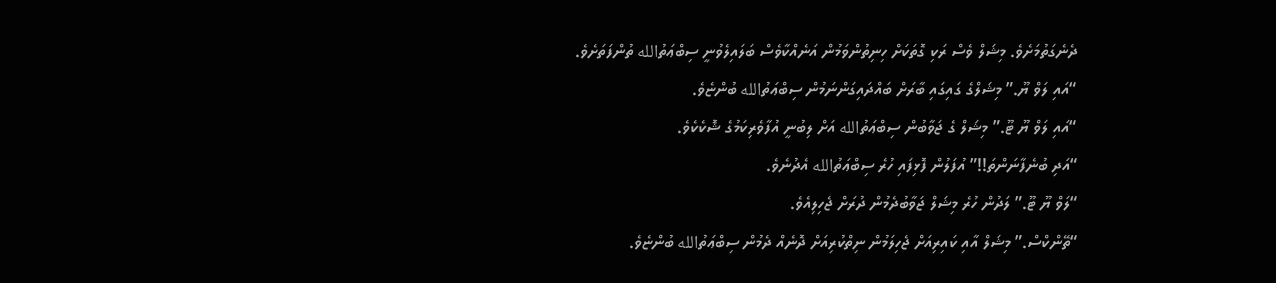ދެނެގަތުމަށެވެ. މިޝަލް ވެސް ރަކި ގޮތަކަށް ހިނިތުންވަމުން އަނެއްކާވެސް ބަލައިލެވުނީ ސިބްޢަތުالله ތުންފަތަށެވެ.
“އައި ލަވް ޔޫ.” މިޝަލްގެ ގައިގައި ބާރަށް ބައްދައިގަންނަމުން ސިބްޢަތުالله ބުންޏެވެ.
“އައި ލަވް ޔޫ ޓޫ.” މިޝަލް ގެ ޖަވާބުން ސިބްޢަތުالله އަށް ލިބުނީ އުފާވެރިކަމުގެ ޝޮކެކެވެ.
“އަދި ބުނެފާނަންތަ!!” އުފަލުން ފޮޅިފައި ހުރެ ސިބްޢަތުالله އެދުނެވެ.
“ލަވް ޔޫ ޓޫ.” ލަދުން ހުރެ މިޝަލް ޖަވާބުދެމުން ދުރަށް ޖެހިލިއެވެ.
“ތޭންކްސް.” މިޝަލް އާއި ކައިރިއަށް ޖެހިލަމުން ނިތްކުރިއަށް ދޮނެއް ދެމުން ސިބްޢަތުالله ބުންޏެވެ.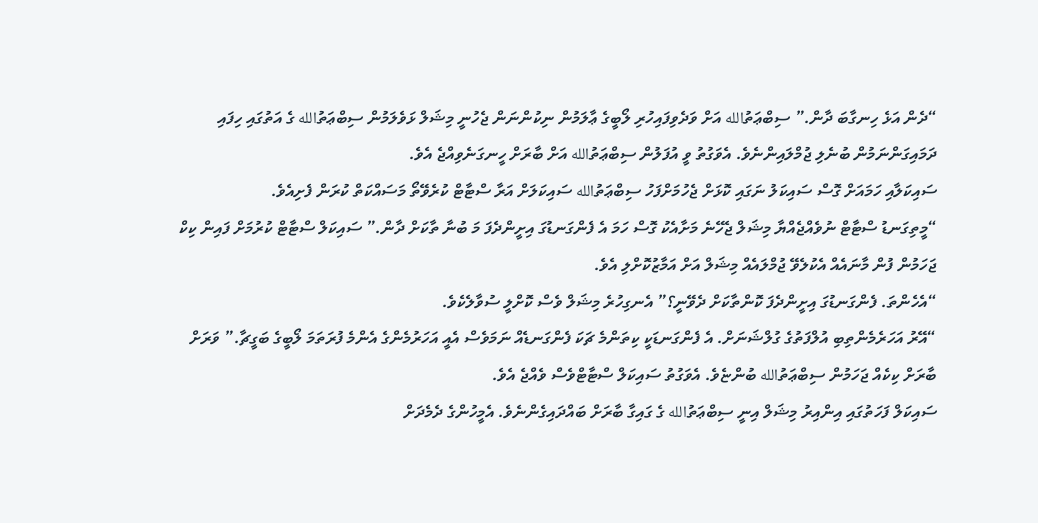“ދެން އަޅެ ހިނގާބަ ދާން.” ސިބްޢަތުالله އަށް ވަދެވިފައިހުރި ލޯބީގެ ޢާލަމުން ނިކުންނަން ޖެހުނީ މިޝަލް ޅަވެލަމުން ސިބްޢަތުالله ގެ އަތުގައި ހިފައި ދަމައިގަންނަމުން ބުނެލި ޖުމްލައިންނެވެ. އެވަގުތު ވީ އުފަލުން ސިބްޢަތުالله އަށް ބާރަށް ހީނގަނެވިއްޖެ އެވެ.
ސައިކަލާއި ހަމައަށް ގޮސް ސައިކަލު ނަގައި ކޮޅަށް ޖެހުމަށްފަހު ސިބްޢަތުالله ސައިކަލަށް އަރާ ސްޓާޓް ކުރެވޭތޯ މަސައްކަތް ކުރަން ފެށިއެވެ.
“މީތިގަނޑު ސްޓާޓް ނުވެއްޖެއްޔާ މިޝަލް ޖެހޭނެ މަށާއެކު ގޮސް ހަމަ އެ ފެންގަނޑުގަ އިށީންދެފަ މަ ބުނާ ތާކަށް ދާން.” ސައިކަލް ސްޓާޓް ކުރުމަށް ފައިން ކިކް ޖަހަމުން ފުން މާނައެއް އެކުލެވޭ ޖުމްލައެއް މިޝަލް އަށް އަމާޒުކޮށްލި އެވެ.
“އެހެންތަ. ފެންގަނޑުގަ އިށީންދެފަ ކޮންތާކަށް ދެވޭނީ؟” އެނގިހުރެ މިޝަލް ވެސް ކޮށްލީ ސުވާލެކެވެ.
“އޭރު އަހަރެމެންތިބި އުލްފަތުގެ ގުލްޝަނަށް. އެ ފެންގަނޑަކީ ކިތަންމެ ޗަކަ ފެންގަނޑެއް ނަމަވެސް އެއީ އަހަރުމެންގެ އެންމެ ފުރަތަމަ ލޯބީގެ ބަގީޗާ.” ވަރަށް ބާރަށް ކިކެއް ޖަހަމުން ސިބްޢަތުالله ބުންޏެވެ. އެވަގުތު ސައިކަލް ސްޓާޓްވެސް ވެއްޖެ އެވެ.
ސައިކަލް ފަހަތުގައި އިންއިރު މިޝަލް އިނީ ސިބްޢަތުالله ގެ ގައިގާ ބާރަށް ބައްދައިގެންނެވެ. އެމީހުންގެ ދެމެދަށް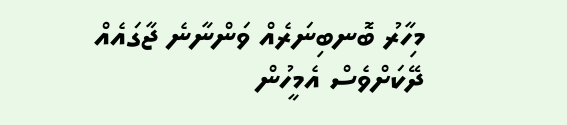މިހާރު ބޮނބިނަރެއް ވަންނާނެ ޖާގައެއް ދޭކަށްވެސް އެމީހުން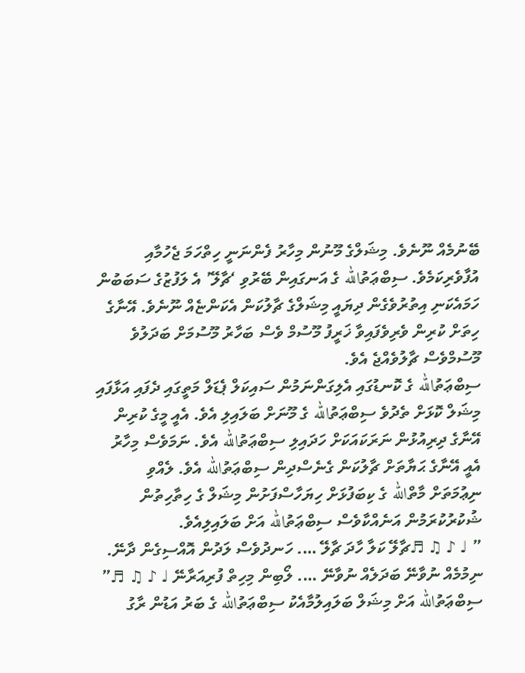ބޭނުމެއް ނޫނެވެ. މިޝަލްގެ މޫނުން މިހާރު ފެންނަނީ ހިތްހަމަ ޖެހުމާއި އުފާވެރިކަމެވެ. ސިބްޢަތުالله ގެ އަނގައިން ބޭރުވި ‘ޗާލޭ’ އެ ލަފުޒުގެ ސަބަބުން ހަމައެކަނި އިތުރުވެގެން ދިޔައީ މިޝަލްގެ ޗާލުކަން އެކަންޏެއް ނޫނެވެ. އޭނާގެ ހިތަށް ކުރިން ވެރިވެފައިވާ ޚަރީފު މޫސުމް ވެސް ބަހާރު މޫސުމަށް ބަދަލުވެ މޫސުމްވެސް ޗާލުވެއްޖެ އެވެ.
ސިބްޢަތުالله ގެ ކޮނޑުގައި އެލިގަންނަމުން ސައިކަލް ޕެޑަލް މަތީގައި ދެފައި އަޅާފައި މިޝަލް ކޮޅަށް ތެދުވެ ސިބްޢަތުالله ގެ މޫނަށް ބަލައިލި އެވެ. އެއީ މީގެ ކުރިން އޭނާގެ ދިރިއުޅުން ނަރަކައަކަށް ހަދައިލި ސިބްޢަތުالله އެވެ. ނަމަވެސް މިހާރު އެއީ އޭނާގެ ޙަޔާތަށް ޗާލުކަން ގެނެސްދިން ސިބްޢަތުالله އެވެ. ލެއްވި ނިޢުމަތަށް މާތްالله ގެ ކިބަފުޅަށް ހިޔަހާސްފަށުން މިޝަލް ގެ ހިތާހިތުން ޝުކުރުކުރަމުން އަނެއްކާވެސް ސިބްޢަތުالله އަށް ބަލައިލިއެވެ.
” ♩ ♪ ♫ ♬ޗާލޭ ކަލާ ހާދަ ޗާލޭ …. ހަނދުވެސް ލަދުން އޮއްސިގެން ދާނޭ.
ނިމުމެއް ނުވާނޭ ބަދަލެއް ނުވާނޭ …. ލޯބިން މިހިތް ފުރިއަރާނޭ ♩ ♪ ♫ ♬”
ސިބްޢަތުالله އަށް މިޝަލް ބަލައިލުމާއެކު ސިބްޢަތުالله ގެ ބަރު އަޑުން ރާގު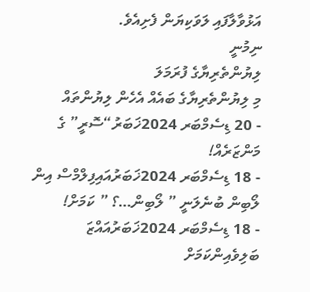އަޅުވާލާފައި ލަވަކިޔަން ފެށިއެވެ.
ނިމުނީ
ލިޔުންތެރިޔާގެ ފުރަމަލަ
މި ލިޔުންތެރިޔާގެ ބައެއް އެހެން ލިޔުންތައް
- 20 ޑިސެމްބަރ 2024ޚަބަރު“ސޮރީ” ގެ މަންޒަރެއް!
- 18 ޑިސެމްބަރ 2024ޚަބަރުއައިފިލްމްސް އިން ލޯބިން ބުނެލަނީ ” ލޯބިން…؟ ” ކަމަށް!
- 18 ޑިސެމްބަރ 2024ޚަބަރުއައްޒަ ބަލިވެއިންކަމަށް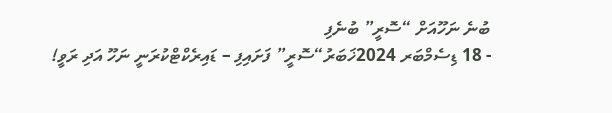ބުނެ ނަހޫއަށް “ސޮރީ” ބުނެފި
- 18 ޑިސެމްބަރ 2024ޚަބަރު“ސޮރީ” ފަށައިފި – ޑައިރެކްޓްކުރަނީ ނަހޫ އަދި ރަވީ!